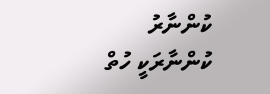ކުންނާރު
ކުންނާރަކީ ހުތް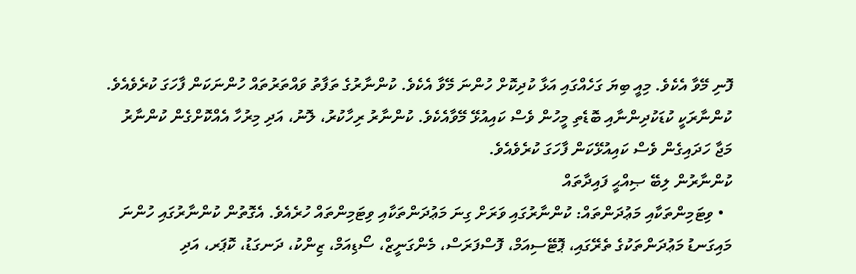ފޮނި މޭވާ އެކެވެ. މިއީ ބިޔަ ގަހެއްގައި އަޅާ ކުދިކޮށް ހުންނަ މޭވާ އެކެވެ. ކުންނާރުގެ ތަފާތު ވައްތަރުތައް ހުންނަކަން ފާހަގަ ކުރެވެއެވެ. ކުންނާރަކީ ކުޑަކުދިންނާއި ބޮޑެތި މީހުން ވެސް ކައިއުޅޭ މޭވާއެކެވެ. ކުންނާރު ރިހާކުރު، ލޮނު، އަދި މިރުހާ އެއްކޮށްގެން ކުންނާރު މަޖާ ހަދައިގެން ވެސް ކައިއުޅޭކަން ފާހަގަ ކުރެވެއެވެ.
ކުންނާރުން ލިބޭ ޞިއްޙީ ފައިދާތައް
  • ވިޓަމިންތަކާއި މަޢުދަންތައް: ކުންނާރުގައި ވަރަށް ގިނަ މަޢުދަންތަކާއި ވިޓަމިންތައް ހުރެއެވެ. އެގޮތުން ކުންނާރުގައި ހުންނަ މައިގަނޑު މަޢުދަންތަކުގެ ތެރޭގައި، ޕޮޓޭސިއަމް، ފޮސްފަރަސް، މެންގަނީޒް، ސޯޑިއަމް، ޒިންކު، ދަނގަޑު، ކޮޕަރ، އަދި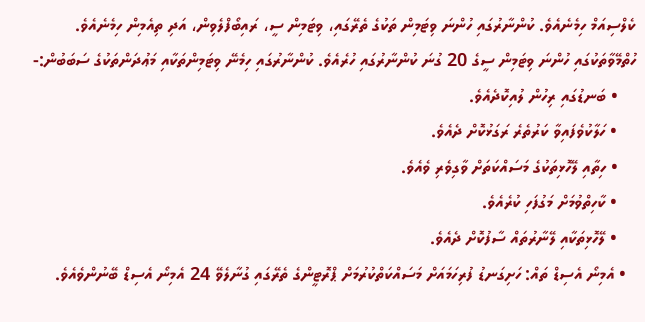ކެލްސިއަމް ހިމެނެއެވެ. ކުންނާރުގައި ހުންނަ ވިޓަމިން ތަކުގެ ތެރޭގައި، ވިޓަމިން ސީ، ރައިބޯފްލެވިން، އަދި ތިއެމިން ހިމެނެއެވެ. ހުތްމޭވާތަކުގައި ހުންނަ ވިޓަމިން ސީގެ 20 ގުނަ ކުންނާރުގައި ހުރެއެވެ. ކުންނާރުގައި ހިމެނޭ ވިޓަމިންތަކާއި މަޢުދަންތަކުގެ ސަބަބުން:-
    • ބަނޑުގައި ރިހުން ލުއިކޮދެއެވެ.
    • ހަލާކުވެފައިވާ ކަރުތެރެ ރަގަޅުކޮށް ދެއެވެ.
    • ހިތާއި ލޭހޮޅިތަކުގެ މަސައްކަތަށް ވާގިވެރި ވެއެވެ.
    • ކާހިތްވުމަށް މަގުފަހި ކުރެއެވެ.
    • ލޭހޮޅިތަކާއި ލޭނާރުތައް ސާފުކޮށް ދެއެވެ.
  • އެމިނޯ އެސިޑް ތައް: ހަށިގަނޑު ފުރިހަމައަށް މަސައްކަތްކުރުމަށް ޕްރޮޓީންގެ ތެރޭގައި ގުނާލެވޭ 24 އެމިނޯ އެސިޑް ބޭނުންވެއެވެ.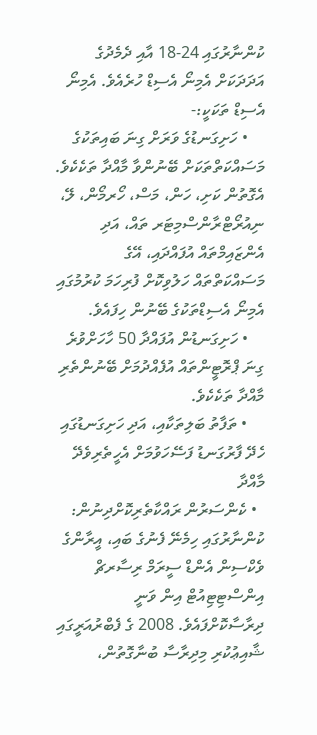ކުންނާރުގައި 24-18 އާއި ދެމެދުގެ އަދަދަކަށް އެމިނޯ އެސިޑް ހުރެއެވެ. އެމިނޯ އެސިޑް ތަކަކީ:-
    • ހަށިގަނޑުގެ ވަރަށް ގިނަ ބައިތަކުގެ މަސައްކަތްތަކަށް ބޭނުންވާ މާއްދާ ތަކެކެވެ. އެގޮތުން ކަށި، ހަން، މަސް، ހޯރމޯން، ލޭ، ނިއުރޯޓްރާންސްމިޓަރ ތައް، އަދި އެންޒައިމްތައް އުފައްދައި، އޭގެ މަސައްކަތްތައް ހަލުވިކޮށް ފުރިހަމަ ކުރުމުގައި އެމިނޯ އެސިޑްތަކުގެ ބޭނުން ހިފައެވެ.
    • ހަށިގަނޑުން އުފައްދާ 50 ހާހަށްވުރެ ގިނަ ޕްރޮޓީންތައް އުފެއްދުމަށް ބޭނުންތެރި މާއްދާ ތަކެކެވެ.
    • ތަފާތު ބަލިތަކާއި، އަދި ހަށިގަނޑުގައި ހެދޭ ފާރުގަނޑު ފަސޭހަވުމަށް އެހީތެރިވެދޭ މާއްދާ
  • ކެންސަރުން ރައްކާތެރިކޮށްދިނުން: ކުންނާރުގައި ހިމެނޭ ފެނުގެ ބައި، އީރާންގެ ވެކްސިން އެންޑް ސީރަމް ރިސާރޗް އިންސްޓިޓިއުޓް އިން ވަނީ ދިރާސާކޮށްފައެވެ. 2008 ގެ ފެބްރުއަރީގައި ޝާއިޢުކުރި މިދިރާސާ ބުނާގޮތުން،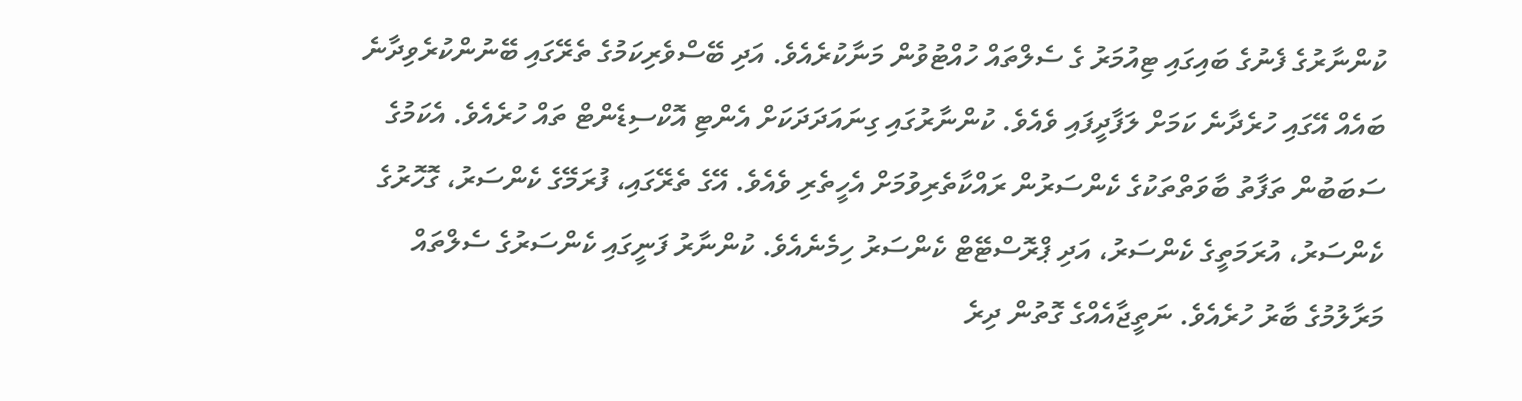ކުންނާރުގެ ފެނުގެ ބައިގައި ޓިއުމަރު ގެ ސެލްތައް ހުއްޓުވުން މަނާކުރެއެވެ. އަދި ބޭސްވެރިކަމުގެ ތެރޭގައި ބޭނުންކުރެވިދާނެ ބައެއް އޭގައި ހުރެދާނެ ކަމަށް ލަފާދީފައި ވެއެވެ. ކުންނާރުގައި ގިނައަދަދަކަށް އެންޓި އޮކްސިޑެންޓް ތައް ހުރެއެވެ. އެކަމުގެ ސަބަބުން ތަފާތު ބާވަތްތަކުގެ ކެންސަރުން ރައްކާތެރިވުމަށް އެހީތެރި ވެއެވެ. އޭގެ ތެރޭގައި، ފުރަމޭގެ ކެންސަރު، ގޮހޮރުގެ ކެންސަރު، އުރަމަތީގެ ކެންސަރު، އަދި ޕްރޮސްޓޭޓް ކެންސަރު ހިމެނެއެވެ. ކުންނާރު ފަނީގައި ކެންސަރުގެ ސެލްތައް މަރާލުމުގެ ބާރު ހުރެއެވެ. ނަތީޖާއެއްގެ ގޮތުން ދިރެ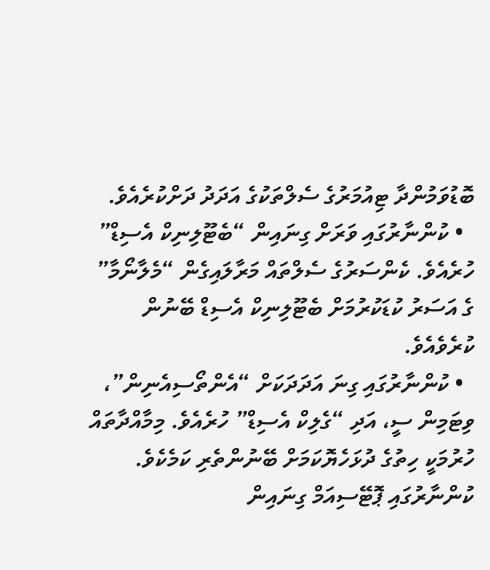ބޮޑުވަމުންދާ ޓިއުމަރުގެ ސެލްތަކުގެ އަދަދު ދަށްކުރެއެވެ.
  • ކުންނާރުގައި ވަރަށް ގިނައިން “ބެޓޫލިނިކް އެސިޑް” ހުރެއެވެ. ކެންސަރުގެ ސެލްތައް މަރާލައިގެން “މެލާނޯމާ” ގެ އަސަރު ކުޑަކުރުމަށް ބެޓޫލިނިކް އެސިޑް ބޭނުން ކުރެވެއެވެ.
  • ކުންނާރުގައި ގިނަ އަދަދަކަށް “އެންތޯސިއެނިން”، ވިޓަމިން ސީ، އަދި “ގެލިކް އެސިޑް” ހުރެއެވެ. މިމާއްދާތައް ހުރުމަކީ ހިތުގެ ދުޅަހެޔޮކަމަށް ބޭނުންތެރި ކަމެކެވެ. ކުންނާރުގައި ޕޮޓޭސިއަމް ގިނައިން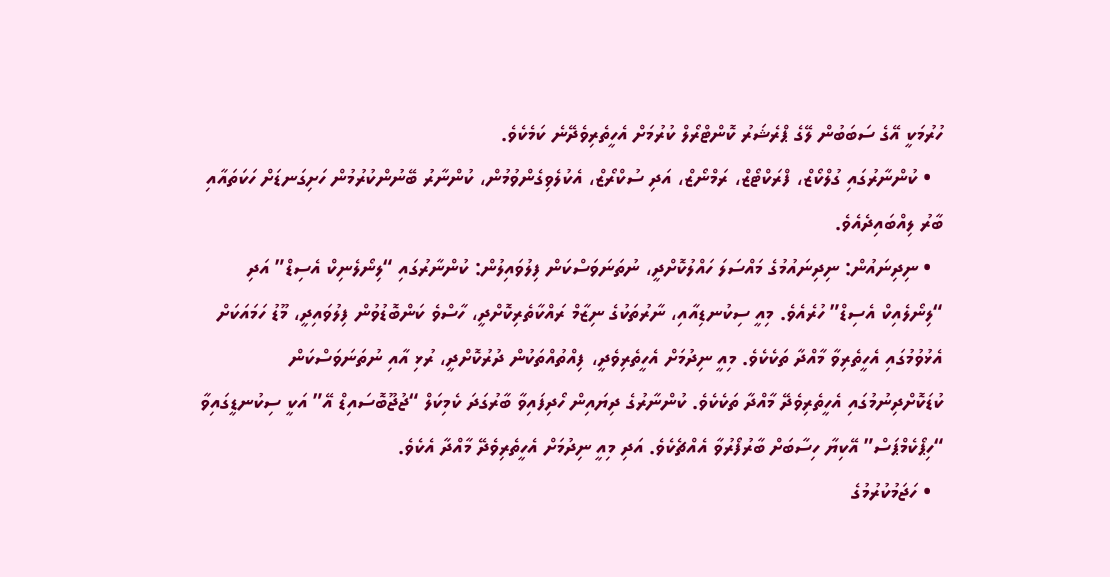ހުރުމަކީ އޭގެ ސަބަބުން ލޭގެ ޕްރެޝަރު ކޮންޓްރޯލް ކުރުމަށް އެހީތެރިވެދޭނެ ކަމެކެވެ.
  • ކުންނާރުގައި ގުލްކޯޒް، ފްރަކްޓޯޒް، ރަމްނޯޒް، އަދި ސުކްރޯޒް، އެކުލެވިގެންވުމުން، ކުންނާރު ބޭނުންކުރުމުން ހަށިގަނޑަށް ހަކަތައާއި ބާރު ލިއްބައިދެއެވެ.
  • ނިދިނައުން: ނިދިނައުމުގެ މައްސަލަ ހައްލުކޮށްދީ، ނުތަނަވަސްކަން ފިލުވައިލުން: ކުންނާރުގައި “ލިނޯލެނިކް އެސިޑް” އަދި “ލިނޯލެއިކް އެސިޑް” ހުރެއެވެ. މިއީ ސިކުނޑިއާއި، ނާރުތަކުގެ ނިޒާމް ރައްކާތެރިކޮށްދީ، ހާސްވެ ކަންބޮޑުވުން ފިލުވައިދީ، މޫޑު ހަމައަކަށް އެޅުވުމުގައި އެހީތެރިވާ މާއްދާ ތަކެކެވެ. މިއީ ނިދުމަށް އެހީތެރިވެދީ، ފިއްތުއްތަކުން ދުރުކޮށްދީ، ރުޅި އާއި ނުތަނަވަސްކަން ކުޑަކޮށްދިނުމުގައި އެހީތެރިވެދޭ މާއްދާ ތަކެކެވެ. ކުންނާރުގެ ދިޔައިން ހޯދިފައިވާ ބާރުގަދަ ކެމިކަލް “ޖުޖޫބޮސައިޑް އޭ” އަކީ ސިކުނޑީގައިވާ “ހިޕޯކެމްޕަސް” އޭކިޔާ ހިސާބަށް ބާރުފޯރުވާ އެއްޗެކެވެ. އަދި މިއީ ނިދުމަށް އެހީތެރިވެދޭ މާއްދާ އެކެވެ.
  • ހަޖަމުކުރުމުގެ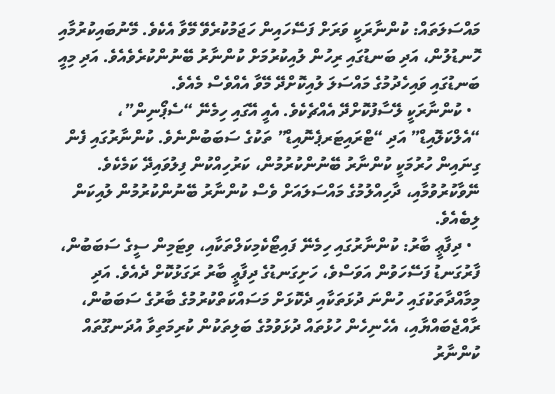މައްސަލަތައް: ކުންނާރަކީ ވަރަށް ފަސޭހައިން ހަޖަމުކުރެވޭ މޭވާ އެކެވެ. މޭނުބައިކުރުމާއި ހޮނޑުލުން، އަދި ބަނޑުގައި ރިހުން ލުއިކުރުމަށް ކުންނާރު ބޭނުންކުރެވެއެވެ. އަދި މިއީ ބަނޑުގައި ވައިހެދުމުގެ މައްސަލަ ލުއިކޮށްދޭ މޭވާ އެއްވެސް މެއެވެ.
  • ކުންނާރަކީ ލޭސާފުކޮށްދޭ އެއްޗެކެވެ. އެއީ އޭގައި ހިމެނޭ “ސެޕޯނިން”، “އެލްކަލޮއިޑް” އަދި “ޓްރައިޓަރޕެނޮއިޑް” ތަކުގެ ސަބަބުންނެވެ. ކުންނާރުގައި ފެން ގިނައިން ހުރުމަކީ ކުންނާރު ބޭނުންކުރުމުން، ކަރުހިއްކުން ފިލުވައިދޭ ކަމެކެވެ. ނޭވާކުރުވުމާއި، ދާހިއްލުމުގެ މައްސަލައަށް ވެސް ކުންނާރު ބޭނުންކުރުމުން ލުއިކަން ލިބެއެވެ.
  • ދިފާޢީ ބާރު: ކުންނާރުގައި ހިމެނޭ ފައިޓޯކެމިކަލްތަކާއި، ވިޓަމިން ސީގެ ސަބަބުން، ފާރުގަނޑު ފަސޭހަވުން އަވަސްވެ، ހަށިގަނޑުގެ ދިފާޢީ ބާރު ރަގަޅުކޮށް ދެއެވެ. އަދި މިމާއްދާތަކުގައި ހުންނަ ދުޅަތަކާއި ދެކޮޅަށް މަސައްކަތްކުރުމުގެ ބާރުގެ ސަބަބުން، ރާއްޖެބައްޔާއި، އެހެނިހެން ހުޅުތައް ދުޅަވުމުގެ ބަލިތަކުން ކުރިމަތިވާ އުދަނގޫތައް ކުންނާރު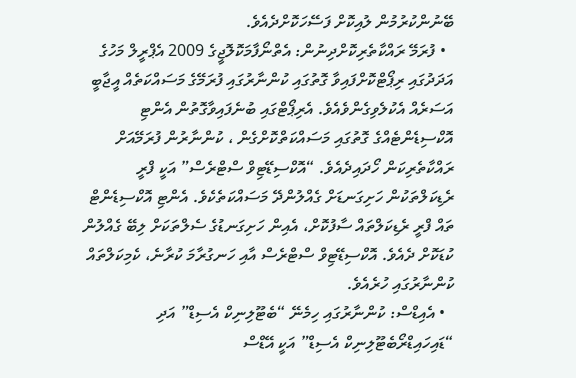ބޭނުންކުރުމުން ލުއިކޮށް ފަސޭހަކޮށްދެއެވެ.
  • ފުރަމޭ ރައްކާތެރިކޮށްދިނުން: އެތްނޯފާމަކޮލޮޖީގެ 2009 އެޕްރީލް މަހުގެ އަދަދުގައި ރިޕޯޓްކޮށްފައިވާ ގޮތުގައި ކުންނާރުގައި ފުރަމޭގެ މަސައްކަތެއް އީޖާބީ އަސަރެއް އެކުލެވިގެންވެއެވެ. އެރިޕޯޓްގައި ބުނެފައިވާގޮތުން އެންޓި އޮކްސިޑެންޓެއްގެ ގޮތުގައި މަސައްކަތްކޮށްގެން ، ކުންނާރުން ފުރަމޭއަށް ރައްކާތެރިކަން ހޯދައިދެއެވެ. “އޮކްސިޑޭޓިވް ސްޓްރެސް” އަކީ ފްރީ ރެޑިކަލްތަކުން ހަށިގަނޑަށް ގެއްލުންދޭ މަސައްކަތެކެވެ. އެންޓި އޮކްސިޑެންޓް ތައް ފްރީ ރެޑިކަލްތައް ސާފުކޮށް، އެއިން ހަށިގަނޑުގެ ސެލްތަކަށް ލިބޭ ގެއްލުން ކުޑަކޮށް ދެއެވެ. އޮކްސިޑޭޓިވް ސްޓްރެސް އާއި ހަނގުރާމަ ކުރާނެ، ކެމިކަލްތައް ކުންނާރުގައި ހުރެއެވެ.
  • އެއިޑްސް: ކުންނާރުގައި ހިމެނޭ “ބެޓޫލިނިކް އެސިޑް” އަދި “ޑައިހައިޑްރޯބެޓޫލިނިކް އެސިޑް” އަކީ އޭޑްސް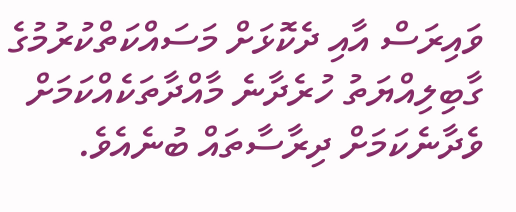ވައިރަސް އާއި ދެކޮޅަށް މަސައްކަތްކުރުމުގެ ގާބިލިއްޔަތު ހުރެދާނެ މާއްދާތަކެއްކަމަށް ވެދާނެކަމަށް ދިރާސާތައް ބުނެއެވެ.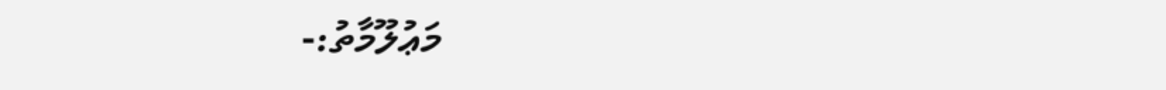މަޢުލޫމާތު:-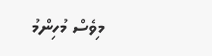މިވެސް މުހިންމު